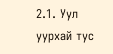2.1. Уул уурхай тус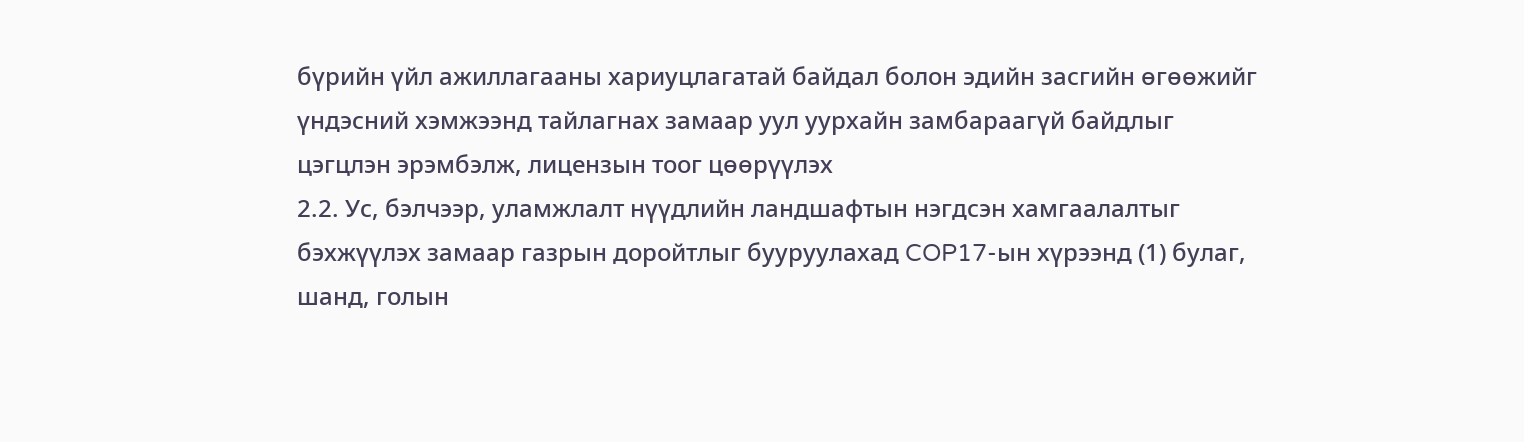бүрийн үйл ажиллагааны хариуцлагатай байдал болон эдийн засгийн өгөөжийг үндэсний хэмжээнд тайлагнах замаар уул уурхайн замбараагүй байдлыг цэгцлэн эрэмбэлж, лицензын тоог цөөрүүлэх
2.2. Ус, бэлчээр, уламжлалт нүүдлийн ландшафтын нэгдсэн хамгаалалтыг бэхжүүлэх замаар газрын доройтлыг бууруулахад COP17-ын хүрээнд (1) булаг, шанд, голын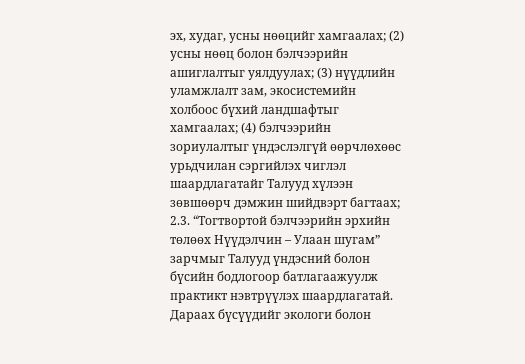эх, худаг, усны нөөцийг хамгаалах; (2) усны нөөц болон бэлчээрийн ашиглалтыг уялдуулах; (3) нүүдлийн уламжлалт зам, экосистемийн холбоос бүхий ландшафтыг хамгаалах; (4) бэлчээрийн зориулалтыг үндэслэлгүй өөрчлөхөөс урьдчилан сэргийлэх чиглэл шаардлагатайг Талууд хүлээн зөвшөөрч дэмжин шийдвэрт багтаах;
2.3. “Тогтвортой бэлчээрийн эрхийн төлөөх Нүүдэлчин – Улаан шугам” зарчмыг Талууд үндэсний болон бүсийн бодлогоор батлагаажуулж практикт нэвтрүүлэх шаардлагатай. Дараах бүсүүдийг экологи болон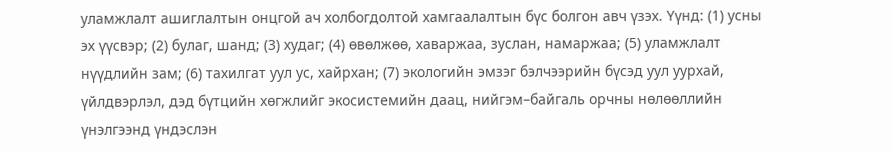уламжлалт ашиглалтын онцгой ач холбогдолтой хамгаалалтын бүс болгон авч үзэх. Үүнд: (1) усны эх үүсвэр; (2) булаг, шанд; (3) худаг; (4) өвөлжөө, хаваржаа, зуслан, намаржаа; (5) уламжлалт нүүдлийн зам; (6) тахилгат уул ус, хайрхан; (7) экологийн эмзэг бэлчээрийн бүсэд уул уурхай, үйлдвэрлэл, дэд бүтцийн хөгжлийг экосистемийн даац, нийгэм–байгаль орчны нөлөөллийн үнэлгээнд үндэслэн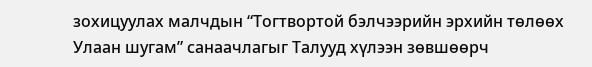зохицуулах малчдын “Тогтвортой бэлчээрийн эрхийн төлөөх Улаан шугам” санаачлагыг Талууд хүлээн зөвшөөрч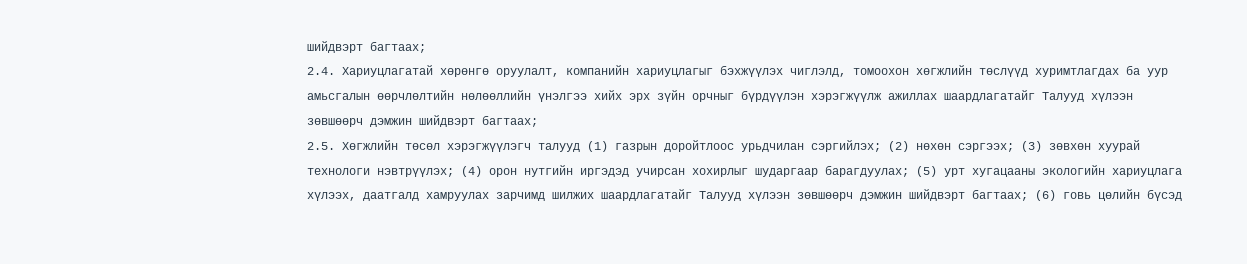шийдвэрт багтаах;
2.4. Хариуцлагатай хөрөнгө оруулалт, компанийн хариуцлагыг бэхжүүлэх чиглэлд, томоохон хөгжлийн төслүүд хуримтлагдах ба уур амьсгалын өөрчлөлтийн нөлөөллийн үнэлгээ хийх эрх зүйн орчныг бүрдүүлэн хэрэгжүүлж ажиллах шаардлагатайг Талууд хүлээн зөвшөөрч дэмжин шийдвэрт багтаах;
2.5. Хөгжлийн төсөл хэрэгжүүлэгч талууд (1) газрын доройтлоос урьдчилан сэргийлэх; (2) нөхөн сэргээх; (3) зөвхөн хуурай технологи нэвтрүүлэх; (4) орон нутгийн иргэдэд учирсан хохирлыг шударгаар барагдуулах; (5) урт хугацааны экологийн хариуцлага хүлээх, даатгалд хамруулах зарчимд шилжих шаардлагатайг Талууд хүлээн зөвшөөрч дэмжин шийдвэрт багтаах; (6) говь цөлийн бүсэд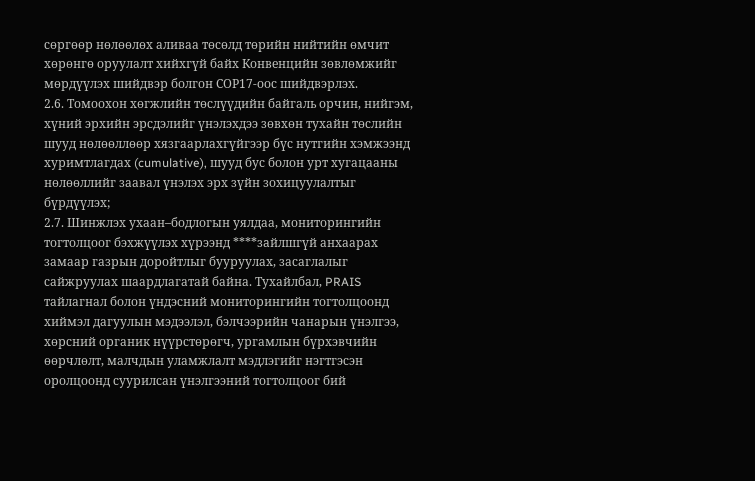сөргөөр нөлөөлөх аливаа төсөлд төрийн нийтийн өмчит хөрөнгө оруулалт хийхгүй байх Конвенцийн зөвлөмжийг мөрдүүлэх шийдвэр болгон СОР17-оос шийдвэрлэх.
2.6. Томоохон хөгжлийн төслүүдийн байгаль орчин, нийгэм, хүний эрхийн эрсдэлийг үнэлэхдээ зөвхөн тухайн төслийн шууд нөлөөллөөр хязгаарлахгүйгээр бүс нутгийн хэмжээнд хуримтлагдах (cumulative), шууд бус болон урт хугацааны нөлөөллийг заавал үнэлэх эрх зүйн зохицуулалтыг бүрдүүлэх;
2.7. Шинжлэх ухаан–бодлогын уялдаа, мониторингийн тогтолцоог бэхжүүлэх хүрээнд ****зaйлшгүй анхаарах замаар газрын доройтлыг бууруулах, засаглалыг сайжруулах шаардлагатай байна. Тухайлбал, PRAIS тайлагнал болон үндэсний мониторингийн тогтолцоонд хиймэл дагуулын мэдээлэл, бэлчээрийн чанарын үнэлгээ, хөрсний органик нүүрстөрөгч, ургамлын бүрхэвчийн өөрчлөлт, малчдын уламжлалт мэдлэгийг нэгтгэсэн оролцоонд суурилсан үнэлгээний тогтолцоог бий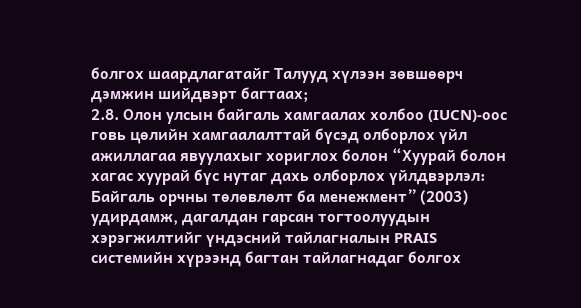болгох шаардлагатайг Талууд хүлээн зөвшөөрч дэмжин шийдвэрт багтаах;
2.8. Олон улсын байгаль хамгаалах холбоо (IUCN)-оос говь цөлийн хамгаалалттай бүсэд олборлох үйл ажиллагаа явуулахыг хориглох болон “Хуурай болон хагас хуурай бүс нутаг дахь олборлох үйлдвэрлэл: Байгаль орчны төлөвлөлт ба менежмент” (2003) удирдамж, дагалдан гарсан тогтоолуудын хэрэгжилтийг үндэсний тайлагналын PRAIS системийн хүрээнд багтан тайлагнадаг болгох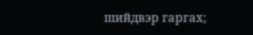шийдвэр гаргах;